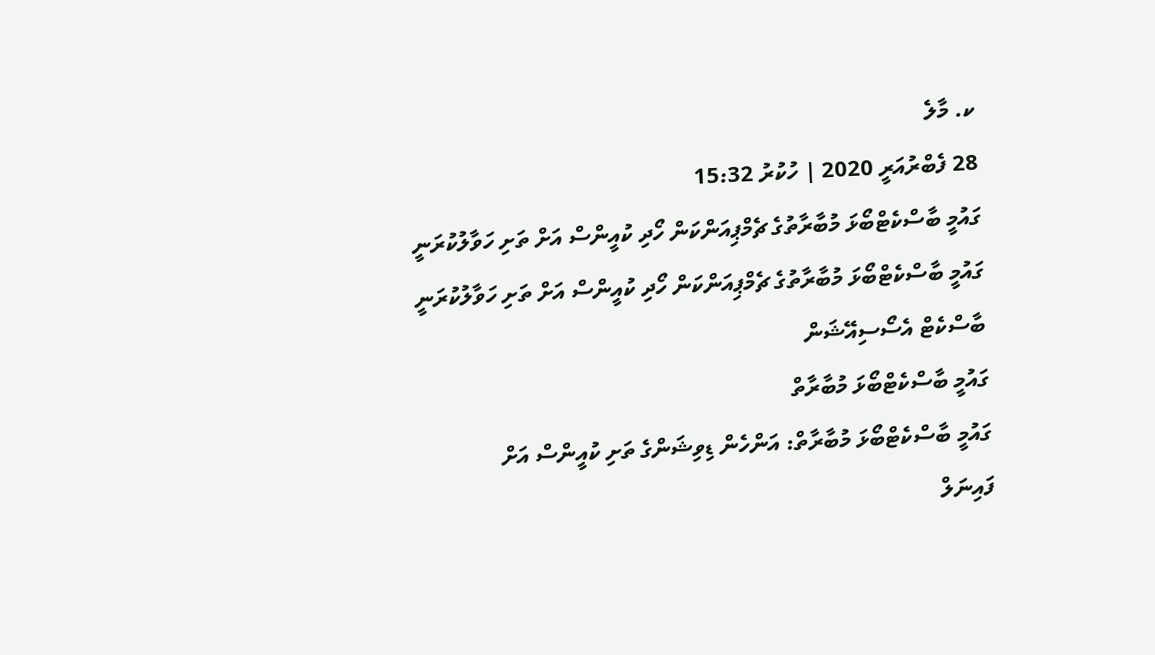ކ. މާލެ
28 ފެބްރުއަރީ 2020 | ހުކުރު 15:32
ގައުމީ ބާސްކެޓްބޯޅަ މުބާރާތުގެ ޗެމްޕިއަންކަން ހޯދި ކުއީންސް އަށް ތަށި ހަވާލުކުރަނީ
ގައުމީ ބާސްކެޓްބޯޅަ މުބާރާތުގެ ޗެމްޕިއަންކަން ހޯދި ކުއީންސް އަށް ތަށި ހަވާލުކުރަނީ
ބާސްކެޓް އެސޯސިއޭޝަން
ގައުމީ ބާސްކެޓްބޯޅަ މުބާރާތް
ގައުމީ ބާސްކެޓްބޯޅަ މުބާރާތް: އަންހެން ޑިވިޝަންގެ ތަށި ކުއީންސް އަށް
ފައިނަލް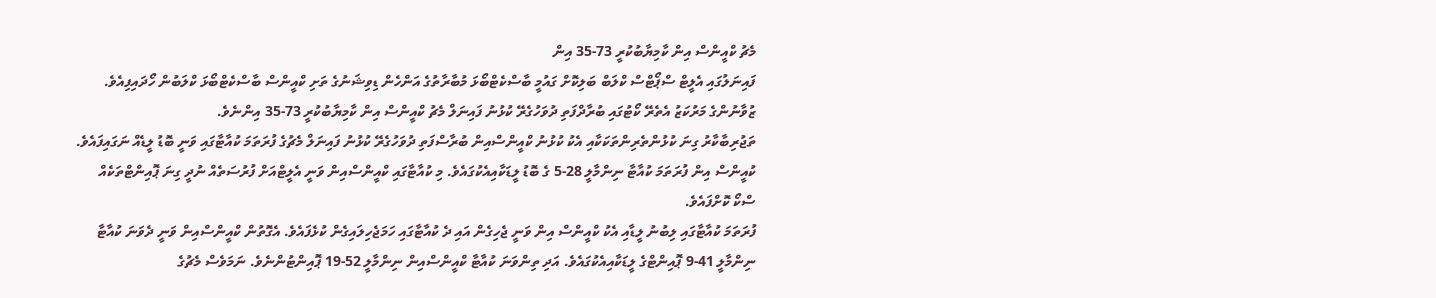މެޗު ކްއީންސް އިން ކާމިޔާބުކުރީ 73-35 އިން
ފައިނަލުގައި އެލީޓް ސްޕޯޓްސް ކްލަބް ބަލިކޮށް ގައުމީ ބާސްކެޓްބޯޅަ މުބާރާތުގެ އަންހެން ޑިވިޝަނުގެ ތަށި ކްއީންސް ބާސްކެޓްބޯޅަ ކްލަބުން ހޯދައިފިއެވެ.
ޒުވާނުންގެ މަރުކަޒު އެތެރޭ ކޯޓުގައި ބުރާދްފަތި ދުވަހުގެރޭ ކުޅުނު ފައިނަލް މެޗު ކްއީންސް އިން ކާމިޔާބުކުރީ 73-35 އިންނެވެ.
ތަޖުރިބާކާރު ގިނަ ކުޅުންތެރިންތަކަކާއި އެކު ކުޅުނު ކްއީންސްއިން ބުރާސްފަތި ދުވަހުގެރޭ ކުޅުނު ފައިނަލް މެޗުގެ ފުރަތަމަ ކުއާޓާގައި ވަނީ ބޮޑު ލީޑެއް ނަގައިފައެވެ. ކުއީންސް އިން ފުރަތަމަ ކުއާޓާ ނިންމާލީ 28-5 ގެ ބޮޑު ލީޑަކާއިއެކުގައެވެ. މި ކުއާޓާގައި ކްއީންސްއިން ވަނީ އެލީޓްއަށް ފުރުސަތެއް ނުދީ ގިނަ ޕޮއިންޓްތަކެއް ސްކޯ ކޮށްފައެވެ.
ފުރަތަމަ ކުއާޓާގައި ލިބުނު ލީޑާއި އެކު ކްއީންސް އިން ވަނީ ޖެހިގެން އައި ދެ ކުއާޓާގައި ހަމަޖެހިލައިގެން ކުޅެފައެވެ. އެގޮތުން ކްއީންސްއިން ވަނީ ދެވަނަ ކުއާޓާ ނިންމާލީ 41-9 ޕޮއިންޓްގެ ލީޑަކާއިއެކުގައެވެ. އަދި ތިންވަނަ ކުއާޓާ ކްއީންސްއިން ނިންމާލީ 52-19 ޕޮއިންޓުންނެވެ. ނަމަވެސް މެޗުގެ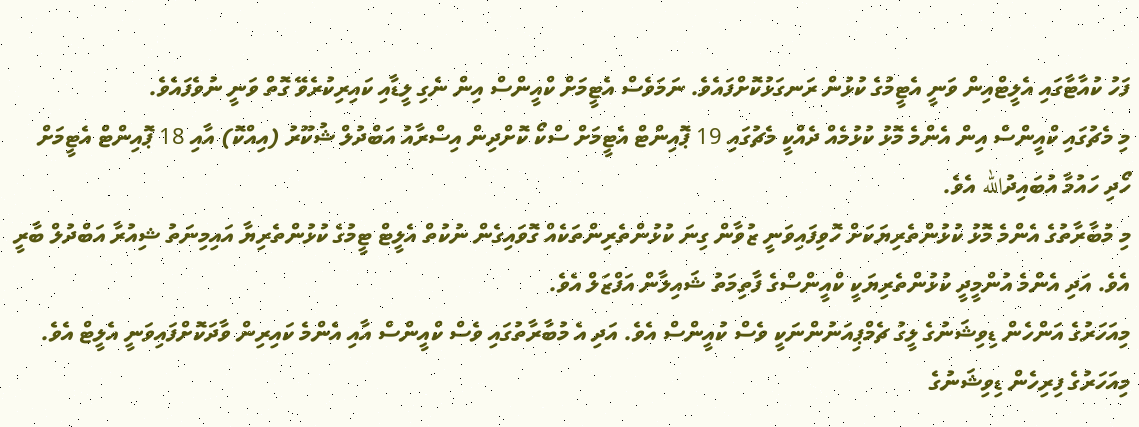ފަހު ކުއާޓާގައި އެލީޓްއިން ވަނީ އެޓީމުގެ ކުޅުން ރަނގަޅުކޮށްފައެވެ. ނަމަވެސް އެޓީމަށް ކްއީންސް އިން ނެގި ލީޑާއި ކައިރިކުރެވޭ ގޮތް ވަނީ ނުވެފައެވެ.
މި މެޗުގައި ކްއީންސް އިން އެންމެ މޮޅު ކުޅުމެއް ދެއްކީ މެޗުގައި 19 ޕޮއިންޓް އެޓީމަށް ސްކޯ ކޮށްދިން އިސްރާއު އަބްދުލް ޝުކޫރު (އިއްކޮ) އާއި 18 ޕޮއިންޓް އެޓީމަށް ހޯދި ހައުމާ އުބައިދުالله އެވެ.
މި މުބާރާތުގެ އެންމެ މޮޅު ކުޅުންތެރިޔަކަށް ހޮވިފައިވަނީ ޒުވާން ގިނަ ކުޅުންތެރިންތަކެއް ގޮވައިގެން ނުކުތް އެލީޓް ޓީމުގެ ކުޅުންތެރިޔާ އައިމިނަތު ޝިއުރާ އަބްދުލް ބާރީ އެވެ. އަދި އެންމެ އުންމީދީ ކުޅުންތެރިޔަކީ ކްއީންސްގެ ފާތިމަތު ޝައިލާން އަފްޒަލް އެވެ.
މިއަހަރުގެ އަންހެން ޑިވިޝަނުގެ ލީގު ޗެމްޕިއަނުންނަކީ ވެސް ކުއީންސް އެވެ. އަދި އެ މުބާރާތުގައި ވެސް ކްއީންސް އާއި އެންމެ ކައިރިން ވާދަކޮށްފައިވަނީ އެލީޓް އެވެ.
މިއަހަރުގެ ފިރިހެން ޑިވިޝަނުގެ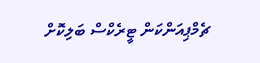ޗެމްޕިއަންކަން ޓީރެކްސް ބަލިކޮށް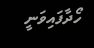ހޯދާފައިވަނީ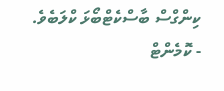ކިންގްސް ބާސްކެޓްބޯޅަ ކްލަބެވެ.
- ކޮމެންޓް